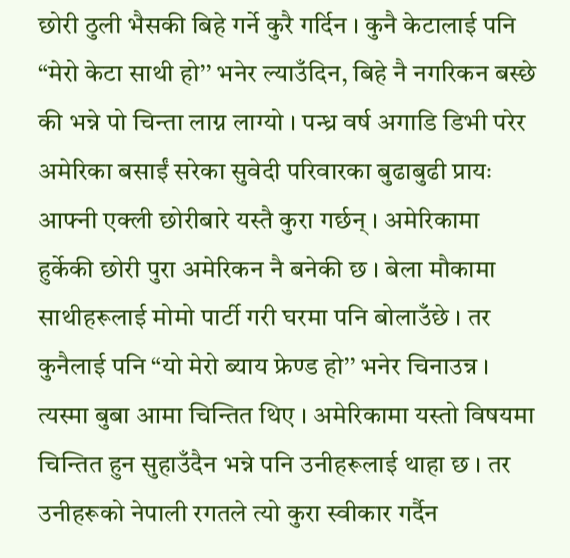छोरी ठुली भैसकी बिहे गर्ने कुरै गर्दिन । कुनै केटालाई पनि “मेरो केटा साथी हो’’ भनेर ल्याउँदिन, बिहे नै नगरिकन बस्छे की भन्ने पो चिन्ता लाग्न लाग्यो । पन्ध्र वर्ष अगाडि डिभी परेर अमेरिका बसाईं सरेका सुवेदी परिवारका बुढाबुढी प्रायः आफ्नी एक्ली छोरीबारे यस्तै कुरा गर्छन् । अमेरिकामा हुर्केकी छोरी पुरा अमेरिकन नै बनेकी छ । बेला मौकामा साथीहरूलाई मोमो पार्टी गरी घरमा पनि बोलाउँछे । तर कुनैलाई पनि “यो मेरो ब्याय फ्रेण्ड हो’’ भनेर चिनाउन्न । त्यस्मा बुबा आमा चिन्तित थिए । अमेरिकामा यस्तो विषयमा चिन्तित हुन सुहाउँदैन भन्ने पनि उनीहरूलाई थाहा छ । तर उनीहरूको नेपाली रगतले त्यो कुरा स्वीकार गर्दैन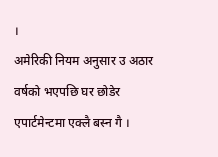।
अमेरिकी नियम अनुसार उ अठार वर्षको भएपछि घर छोडेर एपार्टमेन्टमा एक्लै बस्न गै ।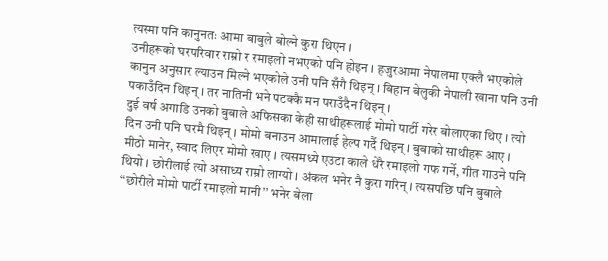त्यस्मा पनि कानुनतः आमा बाबुले बोल्ने कुरा थिएन ।
उनीहरूको घरपरिवार राम्रो र रमाइलो नभएको पनि होइन । हजुरआमा नेपालमा एक्लै भएकोले कानुन अनुसार ल्याउन मिल्ने भएकोले उनी पनि सँगै थिइन् । बिहान बेलुकी नेपाली खाना पनि उनी पकाउँदिन थिइन् । तर नातिनी भने पटक्कै मन पराउँदैन थिइन् ।
दुई वर्ष अगाडि उनको बुबाले अफिसका केही साथीहरूलाई मोमो पार्टी गरेर बोलाएका थिए । त्यो दिन उनी पनि घरमै थिइन् । मोमो बनाउन आमालाई हेल्प गर्दै थिइन् । बुबाको साथीहरू आए । मीठो मानेर, स्वाद लिएर मोमो खाए । त्यसमध्ये एउटा काले धेरै रमाइलो गफ गर्ने, गीत गाउने पनि थियो । छोरीलाई त्यो असाध्य राम्रो लाग्यो । अंकल भनेर नै कुरा गरिन् । त्यसपछि पनि बुबाले “छोरीले मोमो पार्टी रमाइलो मानी’’ भनेर बेला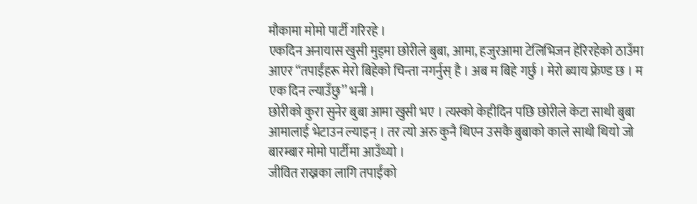मौकामा मोमो पार्टी गरिरहे ।
एकदिन अनायास खुसी मुड्मा छोरीले बुबा, आमा, हजुरआमा टेलिभिजन हेरिरहेको ठाउँमा आएर “तपाईंहरू मेरो बिहेको चिन्ता नगर्नुस् है । अब म बिहे गर्छु । मेरो ब्याय फ्रेण्ड छ । म एक दिन ल्याउँछु’’ भनी ।
छोरीको कुरा सुनेर बुबा आमा खुसी भए । त्यस्को केहीदिन पछि छोरीले केटा साथी बुबा आमालाई भेटाउन ल्याइन् । तर त्यो अरु कुनै थिएन उसकै बुबाको काले साथी थियो जो बारम्बार मोमो पार्टीमा आउँथ्यो ।
जीवित राख्नका लागि तपाईंको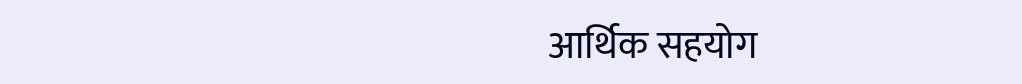आर्थिक सहयोग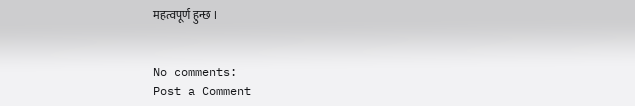महत्वपूर्ण हुन्छ ।


No comments:
Post a Comment